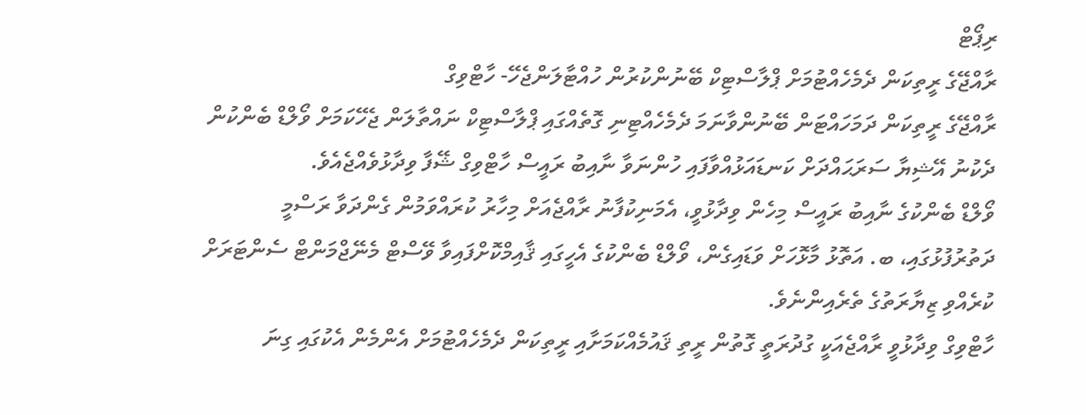ރިޕޯޓް
ރާއްޖޭގެ ރީތިކަން ދެމެހެއްޓުމަށް ޕްލާސްޓިކް ބޭނުންކުރުން ހުއްޓާލަންޖެހޭ- ހާޓްވިގް
ރާއްޖޭގެ ރީތިކަން ދަމަހައްޓަން ބޭނުންވާނަމަ ދެމެހެއްޓިނި ގޮތެއްގައި ޕްލާސްޓިކް ނައްތާލަން ޖެހޭކަމަށް ވޯލްޑް ބެންކުން ދެކުނު އޭޝިޔާ ސަރަޙައްދަށް ކަނޑައަޅުއްވާފައި ހުންނަވާ ނާއިބު ރައީސް ހާޓްވިގް ޝޭފާ ވިދާޅުވެއްޖެއެވެ.
ވޯލްޑް ބެންކުގެ ނާއިބު ރައީސް މިހެން ވިދާޅުވީ، އެމަނިކުފާނު ރާއްޖެއަށް މިހާރު ކުރައްވަމުން ގެންދަވާ ރަސްމީ ދަތުރުފުޅުގައި، ބ. އަތޮޅު މާޅޮހަށް ވަޑައިގެން، ވޯލްޑް ބެންކުގެ އެހީގައި ޤާއިމްކޮށްފައިވާ ވޭސްޓް މެނޭޖްމަންޓް ސެންޓަރަށް ކުރެއްވި ޒިޔާރަތުގެ ތެރެއިންނެވެ.
ހާޓްވިގް ވިދާޅުވީ ރާއްޖެއަކީ ގުދުރަތީ ގޮތުން ރީތި ޤައުމެއްކަމަށާއި ރީތިކަން ދެމެހެއްޓުމަށް އެންމެން އެކުގައި ގިނަ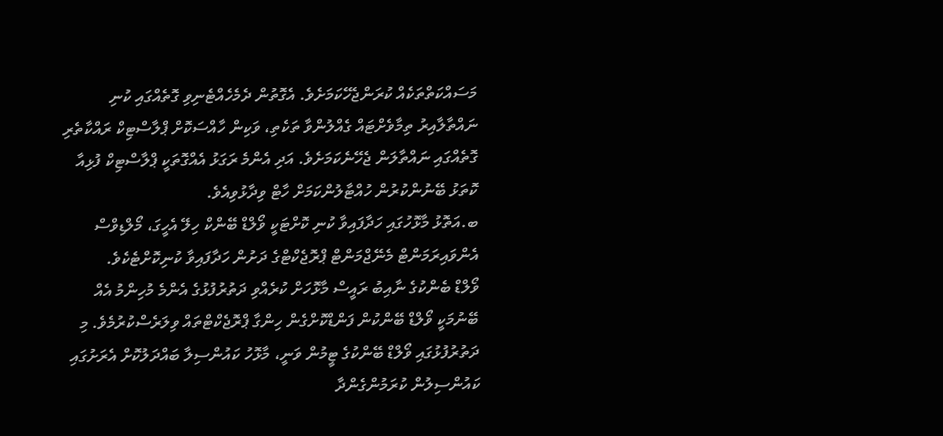މަސައްކަތްތަކެއް ކުރަންޖެހޭކަމަށެވެ. އެގޮތުން ދެމެހެއްޓެނިވި ގޮތެއްގައި ކުނި ނައްތާލާއިރު ތިމާވެށްޓައް ގެއްލުންވާ ތަކެތި، ވަކިން ހާއްސަކޮށް ޕްލާސްޓިކް ރައްކާތެރި ގޮތެއްގައި ނައްތާލަން ޖެހޭނެކަމަށެވެ. އަދި އެންމެ ރަގަޅު އެއްގޮތަކީ ޕްލާސްޓިކް ފުޅިއާ ކޮތަޅު ބޭނުންކުރުން ހުއްޓާލުންކަމަށް ހާޓް ވިދާޅުވިއެވެ.
ބ.އަތޮޅު މާޅޮހުގައި ހަދާފައިވާ ކުނި ކޮށްޓަކީ ވޯލްޑް ބޭންކް ހިލޭ އެހީގަ، މޯލްޑިވްސް އެންވައިރަމަންޓް މެނޭޖްމަންޓް ޕްރޮޖެކްޓްގެ ދަށުން ހަދާފައިވާ ކުނިކޮށްޓެކެވެ.
ވޯލްޑް ބެންކުގެ ނާއިބު ރައީސް މާޅޮހަށް ކުރެއްވި ދަތުރުފުޅުގެ އެންމެ މުހިންމު އެއް ބޭނުމަކީ ވޯލްޑް ބޭންކުން ފަންޑްކޮށްގެން ހިންގާ ޕްރޮޖެކްޓްތައް ވިލަރެސްކުރުމެވެ. މި ދަތުރުފުޅުގައި ވޯލްޑް ބޭންކުގެ ޓީމުން ވަނީ، މާޅޮހު ކައުންސިލާ ބައްދަލުކޮށް އެރަށުގައި ކައުންސިލުން ކުރަމުންގެންދާ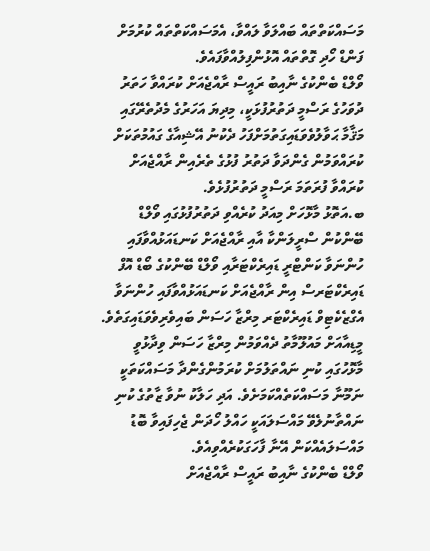މަސައްކަތްތައް ބައްލަވާ ލައްވާ، އެމަސައްކަތްތައް ކުރުމަށް ފަންޑް ހޯދި ގޮތްތައް އޮޅުންފިލުއްވާފައެވެ.
ވޯލްޑް ބެންކުގެ ނާއިބު ރައީސް ރާއްޖެއަށް ކުރައްވާ ހަތަރު ދުވަހުގެ ރަސްމީ ދަތުރުފުޅަކީ، މިދިޔަ އަހަރުގެ މެދުތެރޭގައި މަޤާމާ ޙަވާލުވެވަޑައިގަތުމަށްފަހު ދެކުނު އޭޝިއާގެ ގައުމުތަކަށް ކުރައްވަމުން ގެންދަވާ ދަތުރު ފުޅުގެ ތެރެއިން ރާއްޖެއަށް ކުރައްވާ ފުރަތަމަ ރަސްމީ ދަތުރުފުޅެވެ.
ބ.އަތޮޅު މާޅޮހަށް މިއަދު ކުރެއްވި ދަތުރުފުޅުގައި ވޯލްޑް ބޭންކުން ސްރީލަންކާ އާއި ރާއްޖެއަށް ކަނޑައަޅުއްވާފައި ހުންނަވާ ކަންޓްރީ ޑައިރެކްޓަރާއި ވޯލްޑް ބޭންކުގެ ބޯޑް އޮފް ޑައިރެކްޓަރސް އިން ރާއްޖެއަށް ކަނޑައަޅުއްވާފައި ހުންނަވާ އެގްޒެކެޓިވް ޑައިރެކްޓަރ މިރްޒާ ހަސަން ބައިވެރިވެވަޑައިގަތެވެ.
މީޑިއާއަށް މައުލޫމާތު ދެއްވަމުން މިރްޒާ ހަސަން ވިދާޅުވީ މާޅޮހުގައި ކުނި ނައްތަލުމަށް ކުރަމުންގެންދާ މަސައްކަތަކީ ނަމޫނާ މަސައްކަތެއްކަމަށެވެ. އަދި ހަލާކު ނުވާ ޒާތުގެ ކުނި ނައްތާނުލެވޭ މައްސަލައަކީ ހައްލު ހޯދަން ޖެހިފައިވާ ބޮޑު މައްސަލައެއްކަން އޭނާ ފާހަގަކުރެއްވިއެވެ.
ވޯލްޑް ބެންކުގެ ނާއިބު ރައީސް ރާއްޖެއަށް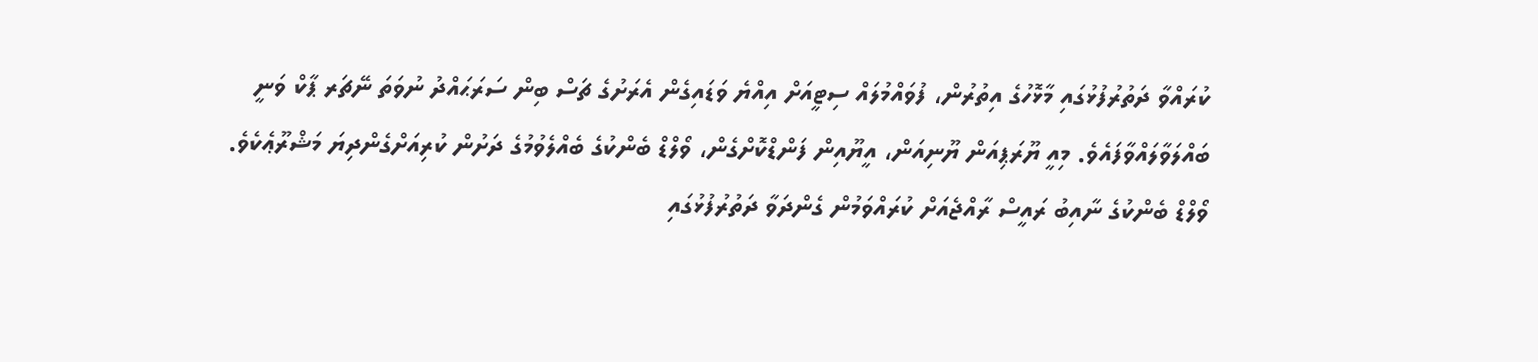ކުރައްވާ ދަތުރުފުޅުގައި މާޅޮހުގެ އިތުރުން، ފުވައްމުލައް ސިޓީއަށް އިއްޔެ ވަޑައިގެން އެރަށުގެ ޗަސް ބިން ސަރަޙައްދު ނުވަތަ ނޭޗަރ ޕާކް ވަނީ ބައްލަވާލައްވާފައެވެ. މިއީ ޔޫރަޕިއަން ޔޫނިއަން، އީޔޫއިން ފަންޑްކޮށްގެން، ވޯލްޑް ބެންކުގެ ބެއްލެވުމުގެ ދަށުން ކުރިއަށްގެންދިޔަ މަޝްރޫޢެކެވެ.
ވޯލްޑް ބެންކުގެ ނާއިބު ރައީސް ރާއްޖެއަށް ކުރައްވަމުން ގެންދަވާ ދަތުރުފުޅުގައި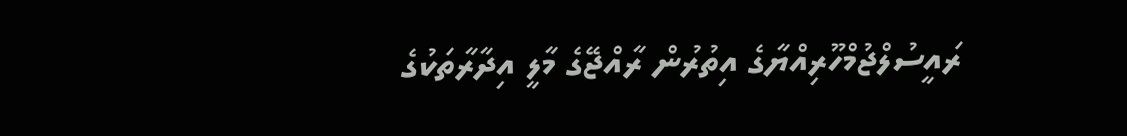ރައީސުލްޖުމްހޫރިއްޔާގެ އިތުރުން ރާއްޖޭގެ މާލީ އިދާރާތަކުގެ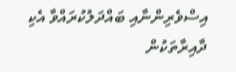އިސްވެރިންނާއި ބައްދަލުކުރައްވާ އެކި ދާއިރާތަކުން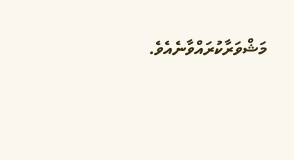މަޝްވަރާކުރައްވާނެއެވެ.